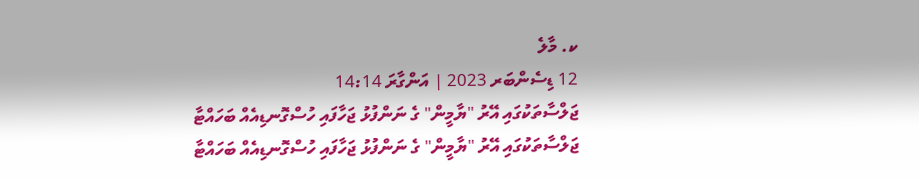ކ. މާލެ
12 ޑިސެންބަރ 2023 | އަންގާރަ 14:14
ޖަލްސާތަކުގައި އޭރު "ޔާމީން" ގެ ނަންފުޅު ޖަހާފައި ހުސްގޮނޑިއެއް ބަހައްޓާ
ޖަލްސާތަކުގައި އޭރު "ޔާމީން" ގެ ނަންފުޅު ޖަހާފައި ހުސްގޮނޑިއެއް ބަހައްޓާ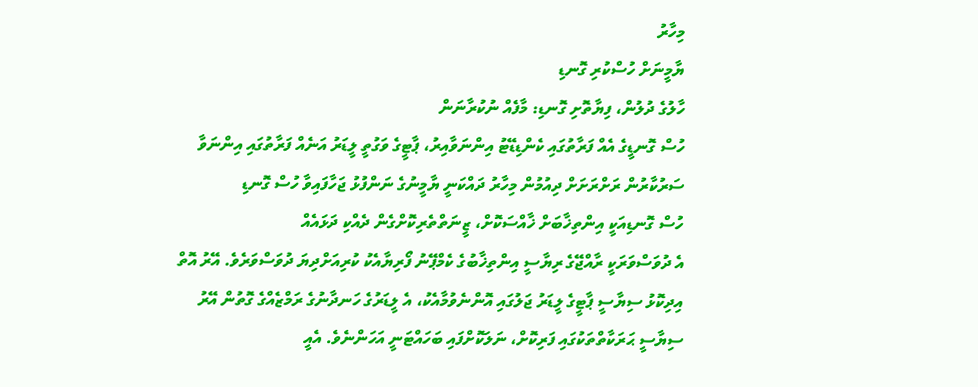މިހާރު
ޔާމީނަށް ހުސްކުރި ގޮނޑި
ހާލުގެ ދުލުން، ފިޔާތޮށި ގޮނޑި: މާފެއް ނުކުރާނަން
ހުސް ގޮނޑީގެ އެއް ފަރާތުގައި ކެންޑިޑޭޓު އިންނަވާއިރު، ޕާޓީގެ ވަގުތީ ލީޑަރު އަނެއް ފަރާތުގައި އިންނަވާ
ސަރުކާރުން ރަށްރަށަށް ދިއުމުން މިހާރު ދައްކަނީ ޔާމީނުގެ ނަންފުޅު ޖަހާފައިވާ ހުސް ގޮނޑި
ހުސް ގޮނޑިއަކީ އިންތިޚާބަށް ޚާއްސަކޮށް، ޒީނަތްތެރިކޮށްގެން ދެއްކި ދަޅައެއް
އެ ދުވަސްވަރަކީ ރާއްޖޭގެ ރިޔާސީ އިންތިޚާބުގެ ކެމްޕޭނު ފޯރިޔާއެކު ކުރިއަށްދިޔަ ދުވަސްވަރެވެ. އޭރު އޮތް އިދިކޮޅު ސިޔާސީ ޕާޓީގެ ލީޑަރު ޖަލުގައި އޮންނެވުމާއެކު، އެ ލީޑަރުގެ ހަނދާނުގެ ރަމްޒެއްގެ ގޮތުން އޭރު ސިޔާސީ ޙަރަކާތްތަކުގައި ފަރިކޮށް، ނަލަކޮށްފައި ބަހައްޓަނީ އަހަންނެވެ. އެއީ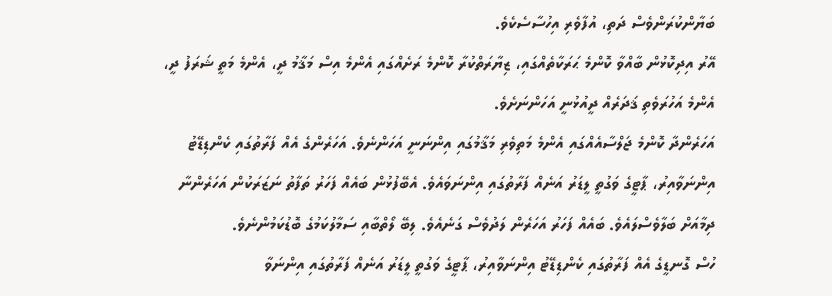ބަޔާންކުރަންވެސް ދަތި، އުފާވެރި އިހުސާސެކެވެ.
އޭރު އިދިކޮޅުން ބާއްވާ ކޮންމެ ޙަރަކާތެއްގައި، ޒިޔާރަތްކުރާ ކޮންމެ ރަށެއްގައި އެންމެ އިސް މަޤާމު ދީ، އެންމެ މަތީ ޝަރަފު ދީ، އެންމެ އަހުރަވެތި ޤަދަރެއް ދީއުޅުނީ އަހަންނަށެވެ.
އަހަރެންދާ ކޮންމެ ޖަލްސާއެއްގައި އެންމެ މަތިވެރި މަޤާމުގައި އިންނަނީ އަހަންނެވެ. އަހަރެންގެ އެއް ފަރާތުގައި ކެންޑިޑޭޓު އިންނަވާއިރު، ޕާޓީގެ ވަގުތީ ލީޑަރު އަނެއް ފަރާތުގައި އިންނަވައެވެ. އެބޭފުޅުން ބައެއް ފަހަރު ތަފާތު ނަޒަރަކުން އަހަރެންނާ ދިމާއަށް ބަލާވެސްލައެވެ. ބައެއް ފަހަރު އަހަރެން ލަދުވެސް ގަނެއެވެ. ލިބޭ ލޯތްބާއި ސަމާލުކަމުގެ ބޮޑުކަމުންނެވެ.
ހުސް ގޮނޑީގެ އެއް ފަރާތުގައި ކެންޑިޑޭޓު އިންނަވާއިރު، ޕާޓީގެ ވަގުތީ ލީޑަރު އަނެއް ފަރާތުގައި އިންނަވާ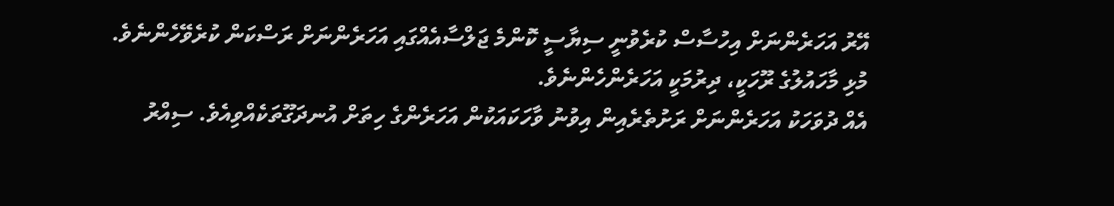އޭރު އަހަރެންނަށް އިހުސާސް ކުރެވުނީ ސިޔާސީ ކޮންމެ ޖަލްސާއެއްގައި އަހަރެންނަށް ރަސްކަން ކުރެވޭހެންނެވެ. މުޅި މާހައުލުގެ ރޫހަކީ، ދިރުމަކީ އަހަރެންހެންނެވެ.
އެއް ދުވަހަކު އަހަރެންނަށް ރަށުތެރެއިން އިވުނު ވާހަކައަކުން އަހަރެންގެ ހިތަށް އުނދަގޫތަކެއްވިއެވެ. ސިއްރު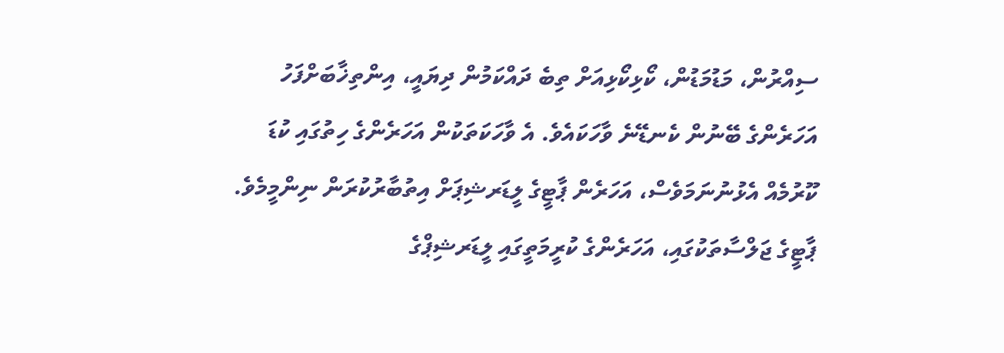ސިއްރުން، މަޑުމަޑުން، ކޯޅިކޯޅިއަށް ތިބެ ދައްކަމުން ދިޔައީ، އިންތިޚާބަށްފަހު އަހަރެންގެ ބޭނުން ކެނޑޭނެ ވާހަކައެވެ. އެ ވާހަކަތަކުން އަހަރެންގެ ހިތުގައި ކުޑަ ކޫރުމެއް އެޅުނުނަމަވެސް، އަހަރެން ޕާޓީގެ ލީޑަރޝިޕަށް އިތުބާރުކުރަން ނިންމީމެވެ.
ޕާޓީގެ ޖަލްސާތަކުގައި، އަހަރެންގެ ކުރީމަތީގައި ލީޑަރޝިޕްގެ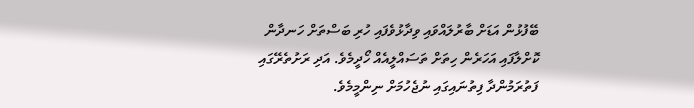ބޭފުޅުން އަޑަށް ބާރުލައްވައި ވިދާޅުވެފައި ހުރި ބަސްތަށް ހަނދާން ކޮށްލާފައި އަހަރެން ހިތަށް ތަސައްލީއެއް ހޯދީމެވެ. އަދި ރަށުތެރޭގައި ފަތުރަމުންދާ ފިތުނައިގައި ނުޖެހުމަށް ނިންމީމެވެ.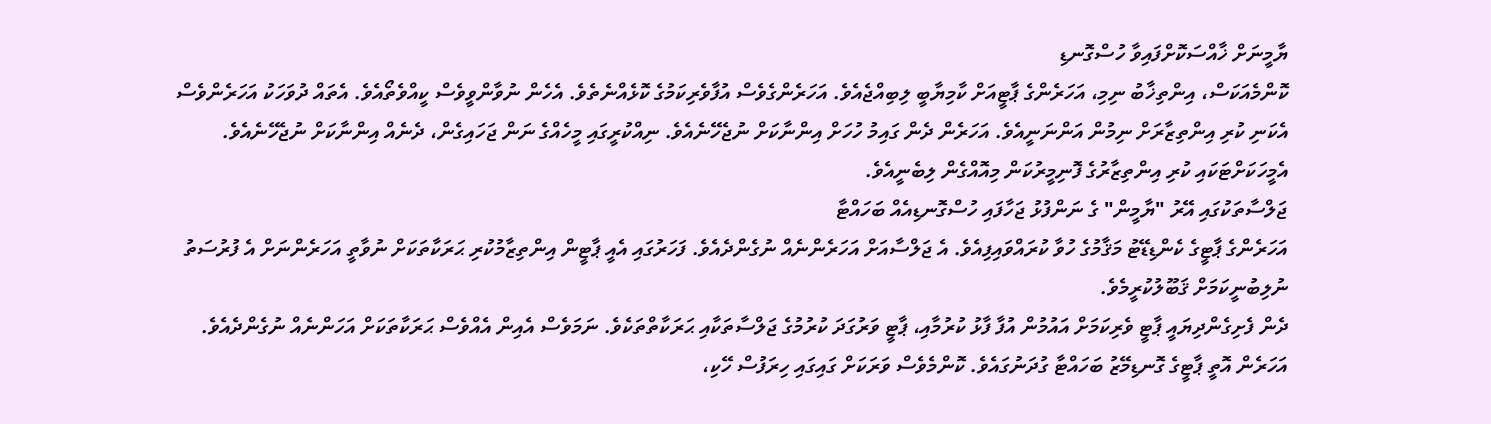ޔާމީނަށް ޚާއްސަކޮށްފައިވާ ހުސްގޮނޑި
ކޮންމެއަކަސް، އިންތިޚާބު ނިމި، އަހަރެންގެ ޕާޓީއަށް ކާމިޔާބީ ލިބިއްޖެއެވެ. އަހަރެންގެވެސް އުފާވެރިކަމުގެ ކޮޅެއްނެތެވެ. އެހެން ނުވާންވީވެސް ކީއްވެތޯއެވެ. އެތައް ދުވަހަކު އަހަރެންވެސް އެކަނި ކުރި އިންތިޒާރަށް ނިމުން އަންނަނީއެވެ. އަހަރެން ދެން ގައިމު ހުހަށް އިންނާކަށް ނުޖެހޭނެއެވެ. ނިއްކުރީގައި މީހެއްގެ ނަން ޖަހައިގެން، ދެނެއް އިންނާކަށް ނުޖެހޭނެއެވެ. އެމީހަކަށްޓަކައި ކުރި އިންތިޒާރުގެ ފޮނިމީރުކަން މިއޮއްގެން ލިބެނީއެވެ.
ޖަލްސާތަކުގައި އޭރު "ޔާމީން" ގެ ނަންފުޅު ޖަހާފައި ހުސްގޮނޑިއެއް ބަހައްޓާ
އަހަރެންގެ ޕާޓީގެ ކެންޑިޑޭޓު މަޤާމުގެ ހުވާ ކުރައްވައިފިއެވެ. އެ ޖަލްސާއަށް އަހަރެންނެއް ނުގެންދެއެވެ. ފަހަރުގައި އެއީ ޕާޓީން އިންތިޒާމުކުރި ޙަރަކާތަކަށް ނުވާތީ އަހަރެންނަށް އެ ފުރުސަތު ނުލިބުނީކަމަށް ޤަބޫލުކުރީމެވެ.
ދެން ފެށިގެންދިޔައީ ޕާޓީ ވެރިކަމަށް އައުމުން އުފާ ފާޅު ކުރުމާއި، ޕާޓީ ވަރުގަދަ ކުރުމުގެ ޖަލްސާތަކާއި ޙަރަކާތްތަކެވެ. ނަމަވެސް އެއިން އެއްވެސް ޙަރަކާތަކަށް އަހަންނެއް ނުގެންދެއެވެ. އަހަރެން އޮތީ ޕާޓީގެ ގޮނޑިމޭޒު ބަހައްޓާ ގުދަނުގައެވެ. ކޮންމެވެސް ވަރަކަށް ގައިގައި ހިރަފުސް ހޭކި،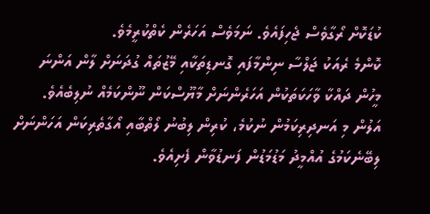ކުޑަކޮށް ރޯގާވެސް ޖެހިފައެވެ. ނަމަވެސް އަހަރެން ކެތްކުރީމެވެ.
ކޮންމެ ރެއަކު ޖަލްސާ ނިންމާފައި ގޮނޑިތަކާއި މޭޒުތައް ގުދަނަށް ލާން އަންނަ މީހުން ދައްކާ ވާހަކަތަކުން އަހަރެންނަށް މާޔޫސްކަން ނޫންކަމެއް ނުލިބެއެވެ. އަލުން މި އަނދިރިކަމުން ނުކުމެ، ކުރިން ލިބުނު ލޯތްބާއި އޯގާތެރިކަން އަހަންނަށް ލިބޭނެކަމުގެ އުއްމީދު މަޑުމަޑުން ފަނޑުވާން ފެށިއެވެ.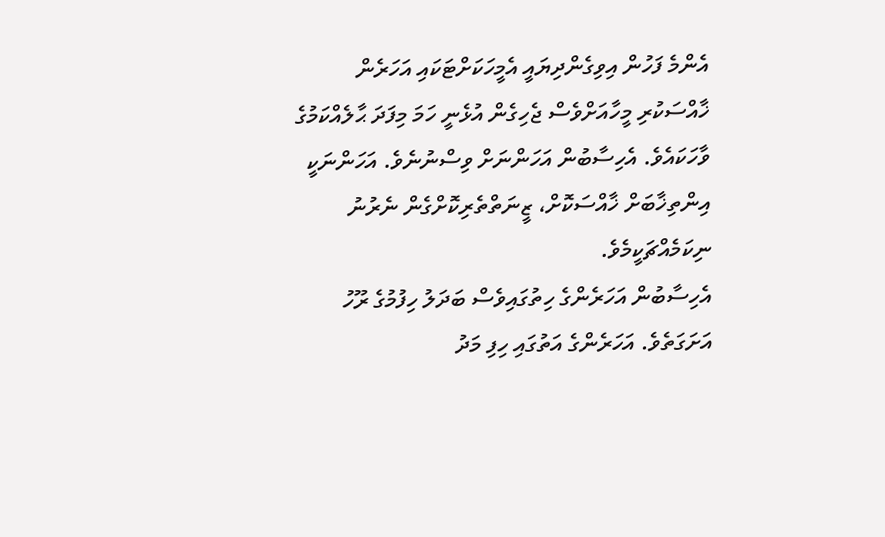އެންމެ ފަހުން އިވިގެންދިޔައީ އެމީހަކަށްޓަކައި އަހަރެން ޚާއްސަކުރި މީހާއަށްވެސް ޖެހިގެން އުޅެނީ ހަމަ މިފަދަ ޙާލެއްކަމުގެ ވާހަކައެވެ. އެހިސާބުން އަހަންނަށް ވިސްނުނެވެ. އަހަންނަކީ އިންތިޚާބަށް ޚާއްސަކޮށް، ޒީނަތްތެރިކޮށްގެން ނެރުނު ނިކަމެއްޗަކީމެވެ.
އެހިސާބުން އަހަރެންގެ ހިތުގައިވެސް ބަދަލު ހިފުމުގެ ރޫހު އަށަގަތެވެ. އަހަރެންގެ އަތުގައި ހިފި މަދު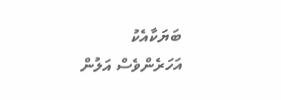ބަޔަކާއެކު އަހަރެންވެސް އަލުން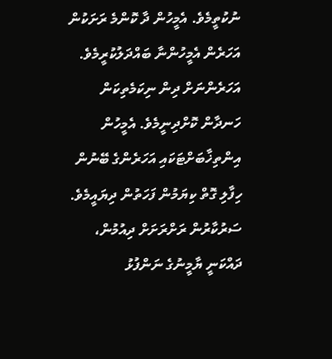ނުކުތީމެވެ. އެމީހުން ދާ ކޮންމެ ރަށަކުން އަހަރެން އެމީހުންނާ ބައްދަލުކުރީމެވެ. އަހަރެންނަށް ދިން ނިކަމެތިކަން ހަނދާން ކޮށްދިނީމެވެ. އެމީހުން އިންތިޚާބަށްޓަކައި އަހަރެންގެ ބޭނުން ހިފާލި ގޮތް ކިޔަމުން ފަހަތުން ދިޔައީމެވެ.
ސަރުކާރުން ރަށްރަށަށް ދިއުމުން، ދައްކަނީ ޔާމީނުގެ ނަންފުޅު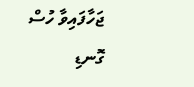ޖަހާފައިވާ ހުސް ގޮނޑި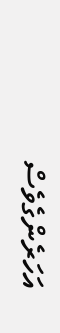އަހަރެންގެވެސް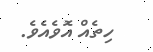ހިތެއް އޮވެއެވެ.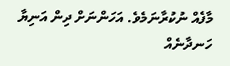މާފެއް ނުކުރާނަމެވެ. އަހަންނަށް ދިން އަނިޔާ ހަނދާނެއް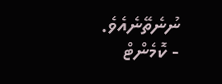ނުނެތޭނެއެވެ.
- ކޮމެންޓް